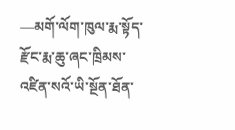—མགོ་ལོག་ཁུལ་རྨ་སྟོད་རྫོང་རྨ་ཆུ་ཞང་ཁྲིམས་འཛིན་སའོ་ཡི་སྔོན་ཐོན་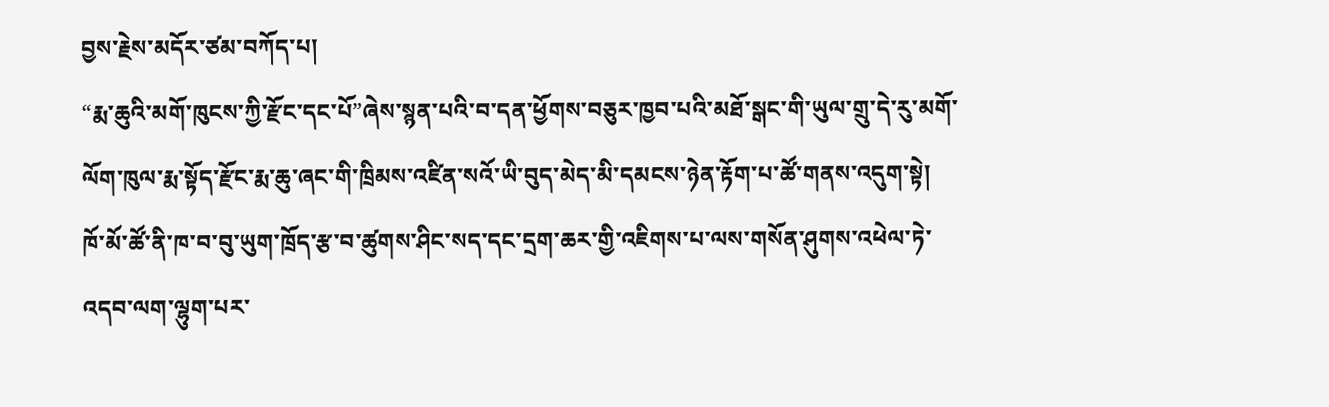བྱས་རྗེས་མདོར་ཙམ་བཀོད་པ།
“རྨ་ཆུའི་མགོ་ཁུངས་ཀྱི་རྫོང་དང་པོ”ཞེས་སྙན་པའི་བ་དན་ཕྱོགས་བཅུར་ཁྱབ་པའི་མཐོ་སྒང་གི་ཡུལ་གྲུ་དེ་རུ་མགོ་ལོག་ཁུལ་རྨ་སྟོད་རྫོང་རྨ་ཆུ་ཞང་གི་ཁྲིམས་འཛིན་སའོ་ཡི་བུད་མེད་མི་དམངས་ཉེན་རྟོག་པ་ཚོ་གནས་འདུག་སྟེ། ཁོ་མོ་ཚོ་ནི་ཁ་བ་བུ་ཡུག་ཁྲོད་རྩ་བ་ཚུགས་ཤིང་སད་དང་དྲག་ཆར་གྱི་འཇིགས་པ་ལས་གསོན་ཤུགས་འཕེལ་ཏེ་འདབ་ལག་ལྷུག་པར་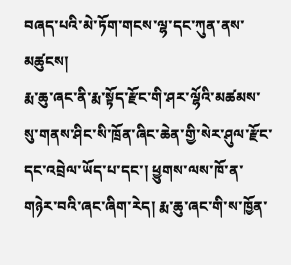བཞད་པའི་མེ་ཏོག་གངས་ལྷ་དང་ཀུན་ནས་མཚུངས།
རྨ་ཆུ་ཞང་ནི་རྨ་སྟོད་རྫོང་གི་ཤར་ལྷོའི་མཚམས་སུ་གནས་ཤིང་སི་ཁྲོན་ཞིང་ཆེན་གྱི་སེར་ཤུལ་རྫོང་དང་འབྲེལ་ཡོད་པ་དང་། ཕྱུགས་ལས་ཁོ་ན་གཉེར་བའི་ཞང་ཞིག་རེད། རྨ་ཆུ་ཞང་གི་ས་ཁྱོན་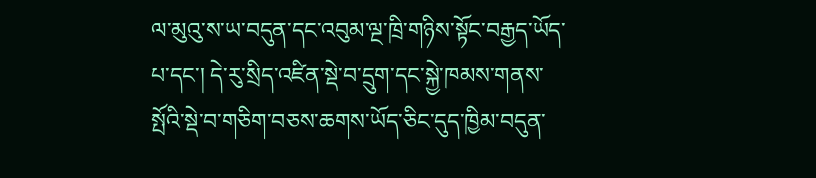ལ་མུའུ་ས་ཡ་བདུན་དང་འབུམ་ལྔ་ཁྲི་གཉིས་སྟོང་བརྒྱད་ཡོད་པ་དང་། དེ་རུ་སྲིད་འཛིན་སྡེ་བ་དྲུག་དང་སྐྱེ་ཁམས་གནས་སྤོའི་སྡེ་བ་གཅིག་བཅས་ཆགས་ཡོད་ཅིང་དུད་ཁྱིམ་བདུན་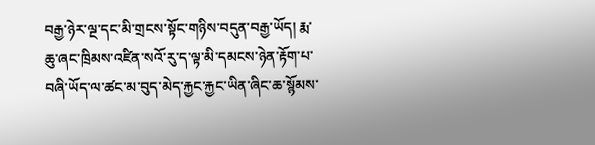བརྒྱ་ཉེར་ལྔ་དང་མི་གྲངས་སྟོང་གཉིས་བདུན་བརྒྱ་ཡོད། རྨ་ཆུ་ཞང་ཁྲིམས་འཛིན་སའོ་རུ་ད་ལྟ་མི་དམངས་ཉེན་རྟོག་པ་བཞི་ཡོད་ལ་ཚང་མ་བུད་མེད་རྐྱང་རྐྱང་ཡིན་ཞིང་ཆ་སྙོམས་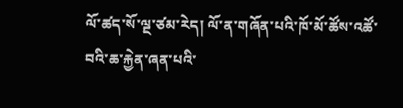ལོ་ཚད་སོ་ལྔ་ཙམ་རེད། ལོ་ན་གཞོན་པའི་ཁོ་མོ་ཚོས་འཚོ་བའི་ཆ་རྐྱེན་ཞན་པའི་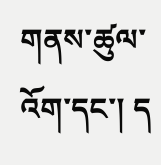གནས་ཚུལ་འོག་དང་། ད